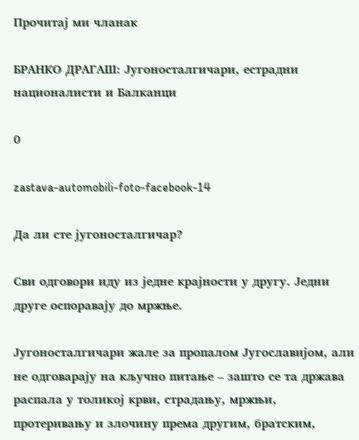Прочитај ми чланак

БРАНКО ДРАГАШ: Југоносталгичари, естрадни националисти и Балканци

0

zastava-automobili-foto-facebook-14

Да ли сте југоносталгичар?

Сви одговори иду из једне крајности у другу. Једни друге оспоравају до мржње.

Југоносталгичари жале за пропалом Југославијом, али не одговарају на кључно питање – зашто се та држава распала у толикој крви, страдању, мржњи, протеривању и злочину према другим, братским,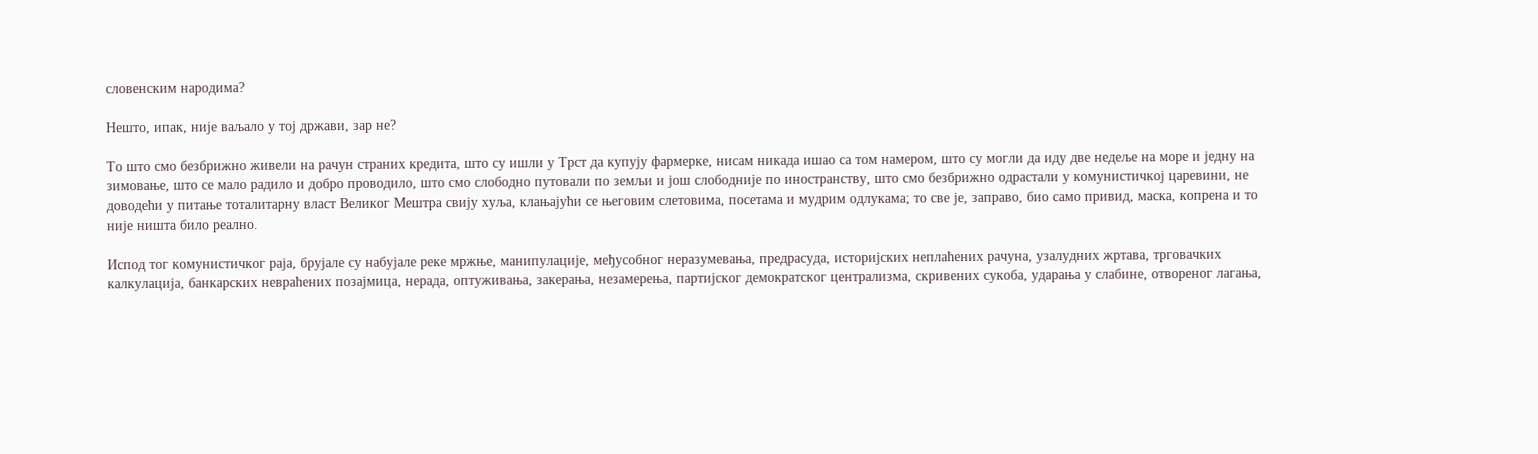словенским народима?

Нешто, ипак, није ваљало у тој држави, зар не?

То што смо безбрижно живели на рачун страних кредита, што су ишли у Трст да купују фармерке, нисам никада ишао са том намером, што су могли да иду две недеље на море и једну на зимовање, што се мало радило и добро проводило, што смо слободно путовали по земљи и још слободније по иностранству, што смо безбрижно одрастали у комунистичкој царевини, не доводећи у питање тоталитарну власт Великог Мештра свију хуља, клањајући се његовим слетовима, посетама и мудрим одлукама; то све је, заправо, био само привид, маска, копрена и то није ништа било реално.

Испод тог комунистичког раја, брујале су набујале реке мржње, манипулације, међусобног неразумевања, предрасуда, историјских неплаћених рачуна, узалудних жртава, трговачких калкулација, банкарских невраћених позајмица, нерада, оптуживања, закерања, незамерења, партијског демократског централизма, скривених сукоба, ударања у слабине, отвореног лагања,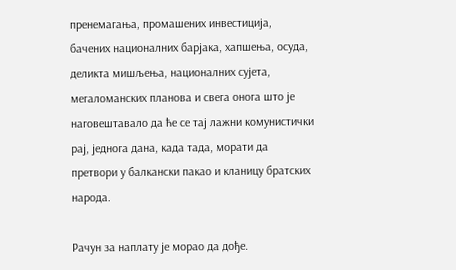пренемагања, промашених инвестиција, бачених националних барјака, хапшења, осуда, деликта мишљења, националних сујета, мегаломанских планова и свега онога што је наговештавало да ће се тај лажни комунистички рај, једнога дана, када тада, морати да претвори у балкански пакао и кланицу братских народа.

Рачун за наплату је морао да дође.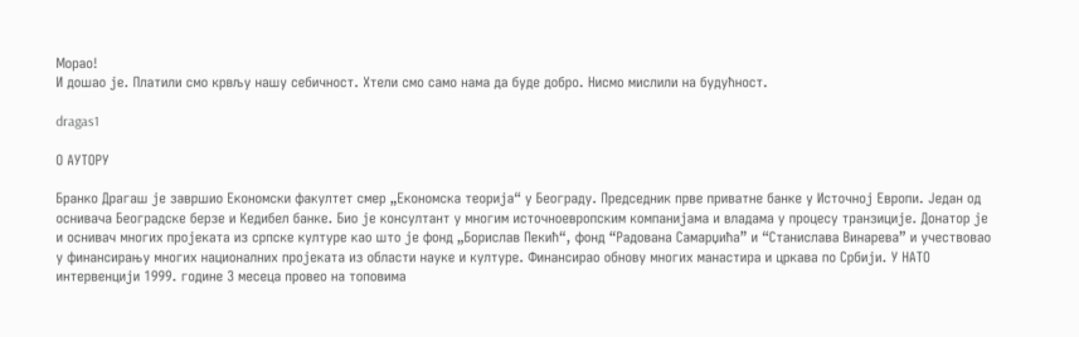Морао!
И дошао је. Платили смо крвљу нашу себичност. Хтели смо само нама да буде добро. Нисмо мислили на будућност.

dragas1

О АУТОРУ

Бранко Драгаш је завршио Економски факултет смер „Економска теорија“ у Београду. Председник прве приватне банке у Источној Европи. Један од оснивача Београдске берзе и Кедибел банке. Био је консултант у многим источноевропским компанијама и владама у процесу транзиције. Донатор је и оснивач многих пројеката из српске културе као што је фонд „Борислав Пекић“, фонд “Радована Самарџића” и “Станислава Винарева” и учествовао у финансирању многих националних пројеката из области науке и културе. Финансирао обнову многих манастира и цркава по Србији. У НАТО интервенцији 1999. године 3 месеца провео на топовима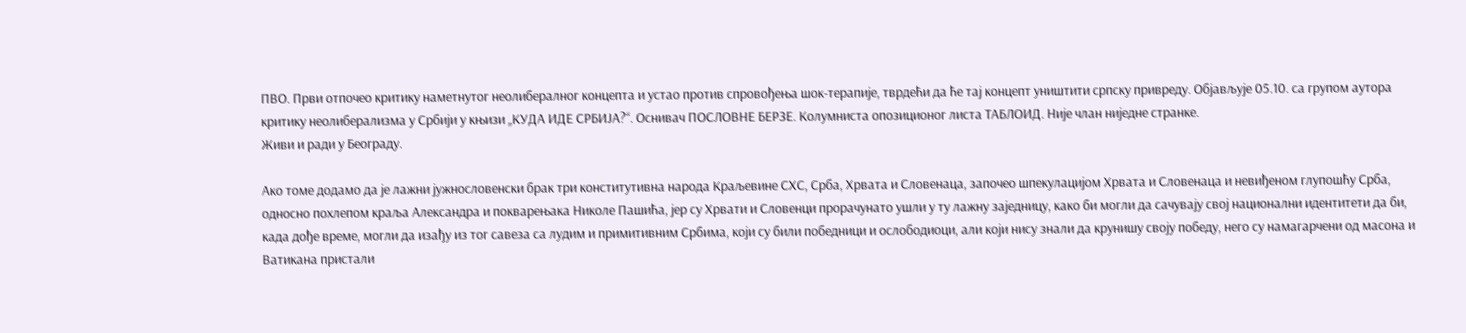ПВО. Први отпочео критику наметнутог неолибералног концепта и устао против спровођења шок-терапије, тврдећи да ће тај концепт уништити српску привреду. Објављује 05.10. са групом аутора критику неолиберализма у Србији у књизи „КУДА ИДЕ СРБИЈА?“. Оснивач ПОСЛОВНЕ БЕРЗЕ. Колумниста опозиционог листа ТАБЛОИД. Није члан ниједне странке.
Живи и ради у Београду.

Ако томе додамо да је лажни јужнословенски брак три конститутивна народа Краљевине СХС, Срба, Хрвата и Словенаца, започео шпекулацијом Хрвата и Словенаца и невиђеном глупошћу Срба, односно похлепом краља Александра и покварењака Николе Пашића, јер су Хрвати и Словенци прорачунато ушли у ту лажну заједницу, како би могли да сачувају свој национални идентитети да би, када дође време, могли да изађу из тог савеза са лудим и примитивним Србима, који су били победници и ослободиоци, али који нису знали да крунишу своју победу, него су намагарчени од масона и Ватикана пристали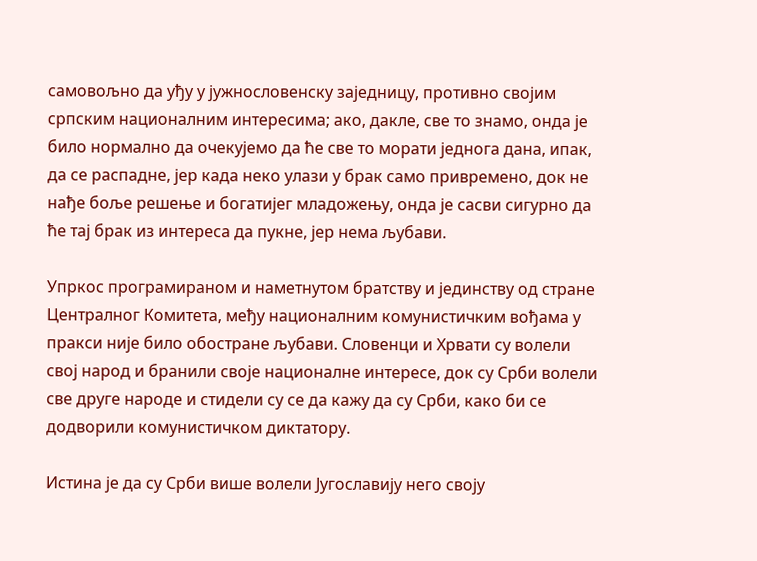самовољно да уђу у јужнословенску заједницу, противно својим српским националним интересима; ако, дакле, све то знамо, онда је било нормално да очекујемо да ће све то морати једнога дана, ипак, да се распадне, јер када неко улази у брак само привремено, док не нађе боље решење и богатијег младожењу, онда је сасви сигурно да ће тај брак из интереса да пукне, јер нема љубави.

Упркос програмираном и наметнутом братству и јединству од стране Централног Комитета, међу националним комунистичким вођама у пракси није било обостране љубави. Словенци и Хрвати су волели свој народ и бранили своје националне интересе, док су Срби волели све друге народе и стидели су се да кажу да су Срби, како би се додворили комунистичком диктатору.

Истина је да су Срби више волели Југославију него своју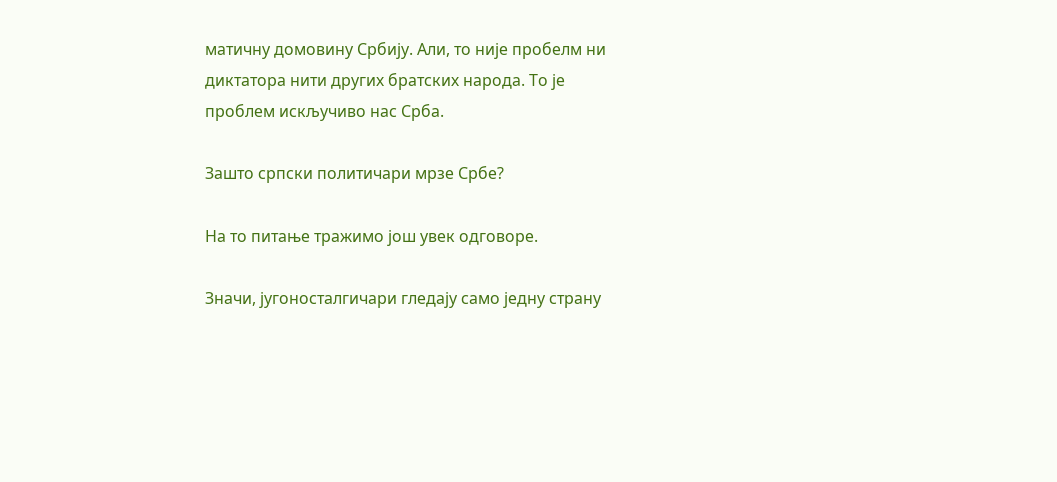матичну домовину Србију. Али, то није пробелм ни диктатора нити других братских народа. То је проблем искључиво нас Срба.

Зашто српски политичари мрзе Србе?

На то питање тражимо још увек одговоре.

Значи, југоносталгичари гледају само једну страну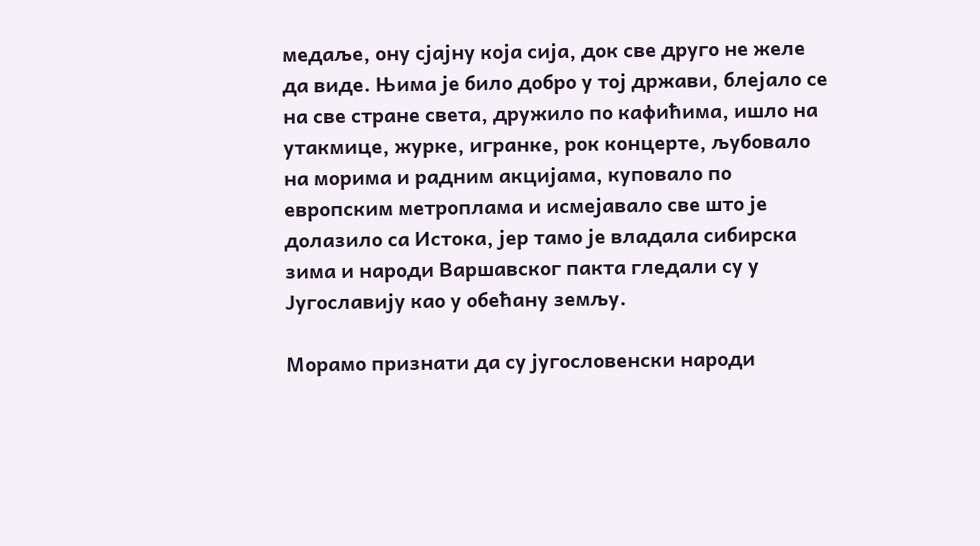медаље, ону сјајну која сија, док све друго не желе да виде. Њима је било добро у тој држави, блејало се на све стране света, дружило по кафићима, ишло на утакмице, журке, игранке, рок концерте, љубовало на морима и радним акцијама, куповало по европским метроплама и исмејавало све што је долазило са Истока, јер тамо је владала сибирска зима и народи Варшавског пакта гледали су у Југославију као у обећану земљу.

Морамо признати да су југословенски народи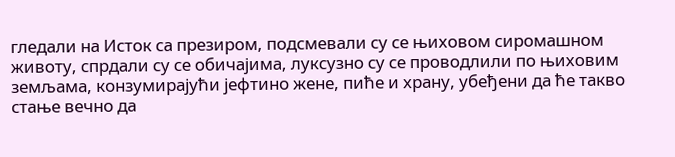гледали на Исток са презиром, подсмевали су се њиховом сиромашном животу, спрдали су се обичајима, луксузно су се проводлили по њиховим земљама, конзумирајући јефтино жене, пиће и храну, убеђени да ће такво стање вечно да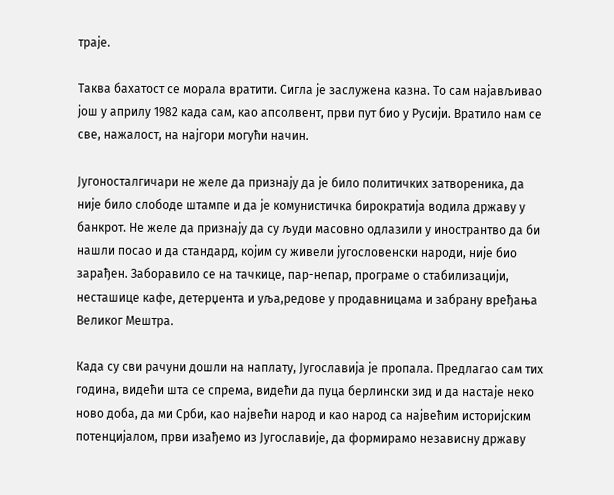траје.

Таква бахатост се морала вратити. Сигла је заслужена казна. То сам најављивао још у априлу 1982 када сам, као апсолвент, први пут био у Русији. Вратило нам се све, нажалост, на најгори могући начин.

Југоносталгичари не желе да признају да је било политичких затвореника, да није било слободе штампе и да је комунистичка бирократија водила државу у банкрот. Не желе да признају да су људи масовно одлазили у инострантво да би нашли посао и да стандард, којим су живели југословенски народи, није био зарађен. Заборавило се на тачкице, пар-непар, програме о стабилизацији, несташице кафе, детерџента и уља,редове у продавницама и забрану вређања Великог Мештра.

Када су сви рачуни дошли на наплату, Југославија је пропала. Предлагао сам тих година, видећи шта се спрема, видећи да пуца берлински зид и да настаје неко ново доба, да ми Срби, као највећи народ и као народ са највећим историјским потенцијалом, први изађемо из Југославије, да формирамо независну државу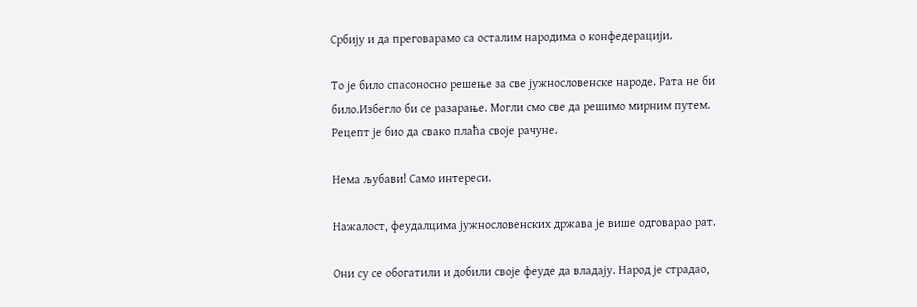Србију и да преговарамо са осталим народима о конфедерацији.

То је било спасоносно решење за све јужнословенске народе. Рата не би било.Избегло би се разарање. Могли смо све да решимо мирним путем. Рецепт је био да свако плаћа своје рачуне.

Нема љубави! Само интереси.

Нажалост, феудалцима јужнословенских држава је више одговарао рат.

Они су се обогатили и добили своје феуде да владају. Народ је страдао,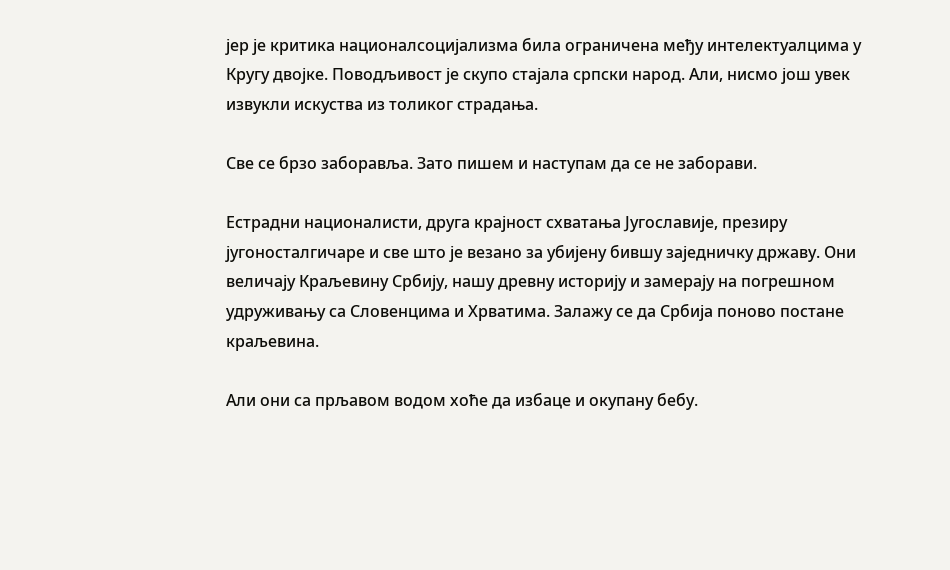јер је критика националсоцијализма била ограничена међу интелектуалцима у Кругу двојке. Поводљивост је скупо стајала српски народ. Али, нисмо још увек извукли искуства из толиког страдања.

Све се брзо заборавља. Зато пишем и наступам да се не заборави.

Естрадни националисти, друга крајност схватања Југославије, презиру југоносталгичаре и све што је везано за убијену бившу заједничку државу. Они величају Краљевину Србију, нашу древну историју и замерају на погрешном удруживању са Словенцима и Хрватима. Залажу се да Србија поново постане краљевина.

Али они са прљавом водом хоће да избаце и окупану бебу.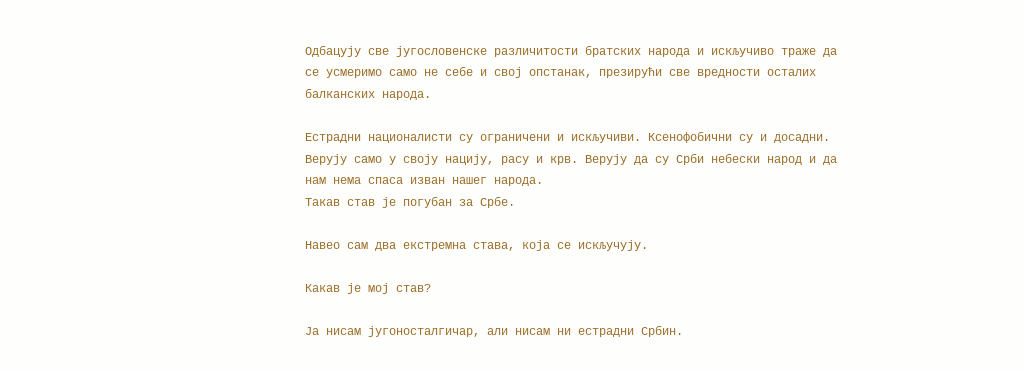Одбацују све југословенске различитости братских народа и искључиво траже да се усмеримо само не себе и свој опстанак, презирући све вредности осталих балканских народа.

Естрадни националисти су ограничени и искључиви. Ксенофобични су и досадни. Верују само у своју нацију, расу и крв. Верују да су Срби небески народ и да нам нема спаса изван нашег народа.
Такав став је погубан за Србе.

Навео сам два екстремна става, која се искључују.

Какав је мој став?

Ја нисам југоносталгичар, али нисам ни естрадни Србин.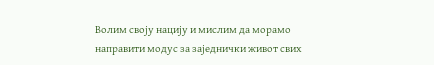Волим своју нацију и мислим да морамо направити модус за заједнички живот свих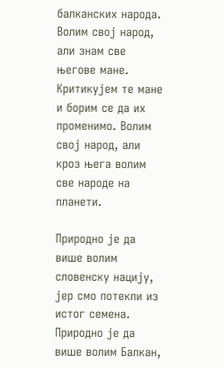балканских народа. Волим свој народ, али знам све његове мане. Критикујем те мане и борим се да их променимо. Волим свој народ, али кроз њега волим све народе на планети.

Природно је да више волим словенску нацију, јер смо потекли из истог семена. Природно је да више волим Балкан,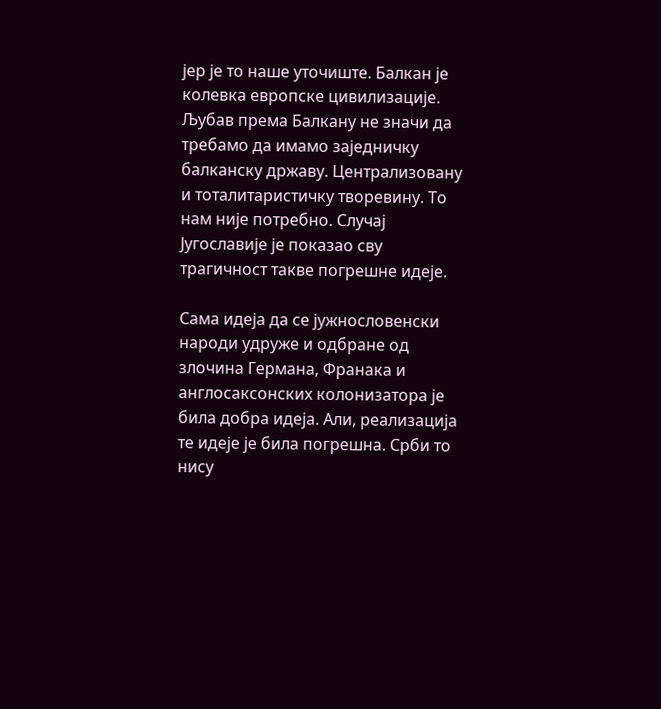јер је то наше уточиште. Балкан је колевка европске цивилизације. Љубав према Балкану не значи да требамо да имамо заједничку балканску државу. Централизовану и тоталитаристичку творевину. То нам није потребно. Случај Југославије је показао сву трагичност такве погрешне идеје.

Сама идеја да се јужнословенски народи удруже и одбране од злочина Германа, Франака и англосаксонских колонизатора је била добра идеја. Али, реализација те идеје је била погрешна. Срби то нису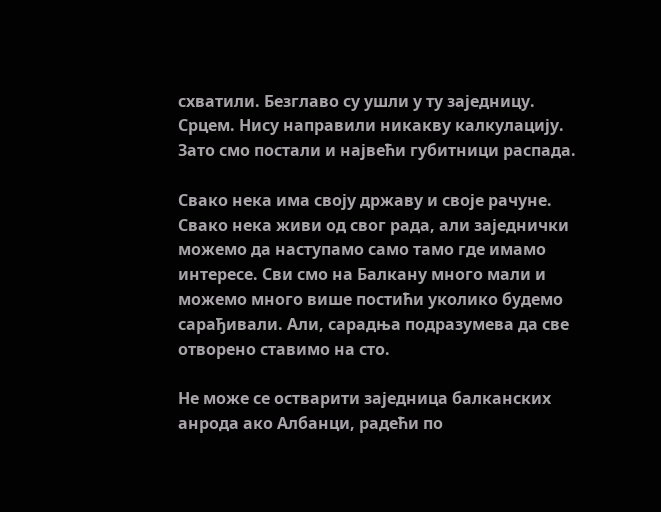схватили. Безглаво су ушли у ту заједницу. Срцем. Нису направили никакву калкулацију. Зато смо постали и највећи губитници распада.

Свако нека има своју државу и своје рачуне. Свако нека живи од свог рада, али заједнички можемо да наступамо само тамо где имамо интересе. Сви смо на Балкану много мали и можемо много више постићи уколико будемо сарађивали. Али, сарадња подразумева да све отворено ставимо на сто.

Не може се остварити заједница балканских анрода ако Албанци, радећи по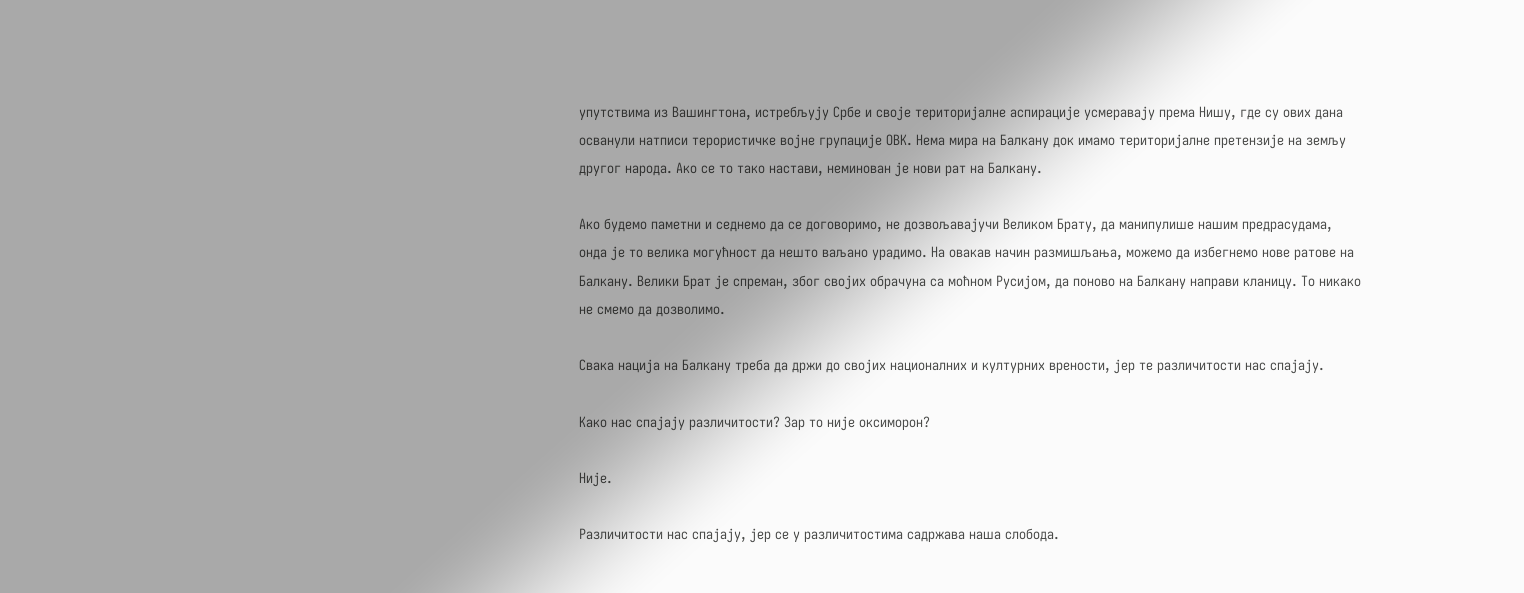упутствима из Вашингтона, истребљују Србе и своје територијалне аспирације усмеравају према Нишу, где су ових дана осванули натписи терористичке војне групације ОВК. Нема мира на Балкану док имамо територијалне претензије на земљу другог народа. Ако се то тако настави, неминован је нови рат на Балкану.

Ако будемо паметни и седнемо да се договоримо, не дозвољавајучи Великом Брату, да манипулише нашим предрасудама, онда је то велика могућност да нешто ваљано урадимо. На овакав начин размишљања, можемо да избегнемо нове ратове на Балкану. Велики Брат је спреман, због својих обрачуна са моћном Русијом, да поново на Балкану направи кланицу. То никако не смемо да дозволимо.

Свака нација на Балкану треба да држи до својих националних и културних врености, јер те различитости нас спајају.

Како нас спајају различитости? Зар то није оксиморон?

Није.

Различитости нас спајају, јер се у различитостима садржава наша слобода.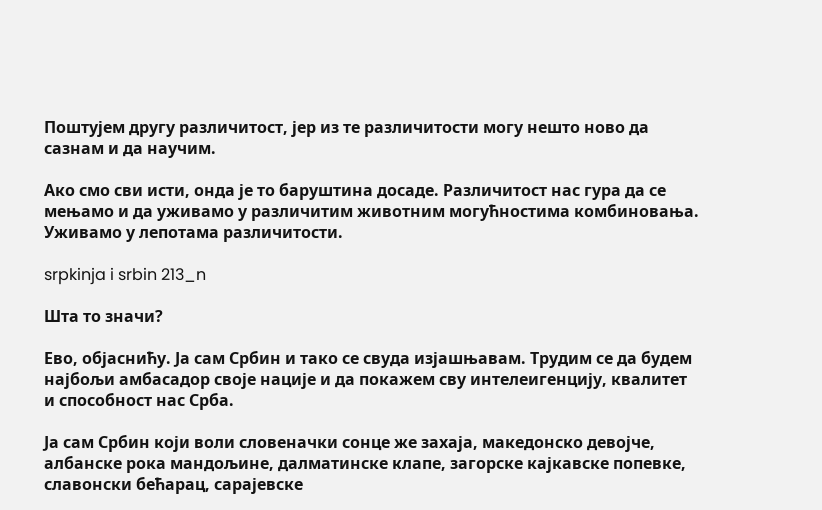Поштујем другу различитост, јер из те различитости могу нешто ново да сазнам и да научим.

Ако смо сви исти, онда је то баруштина досаде. Различитост нас гура да се мењамо и да уживамо у различитим животним могућностима комбиновања. Уживамо у лепотама различитости.

srpkinja i srbin 213_n

Шта то значи?

Ево, објаснићу. Ја сам Србин и тако се свуда изјашњавам. Трудим се да будем најбољи амбасадор своје нације и да покажем сву интелеигенцију, квалитет и способност нас Срба.

Ја сам Србин који воли словеначки сонце же захаја, македонско девојче, албанске рока мандољине, далматинске клапе, загорске кајкавске попевке, славонски бећарац, сарајевске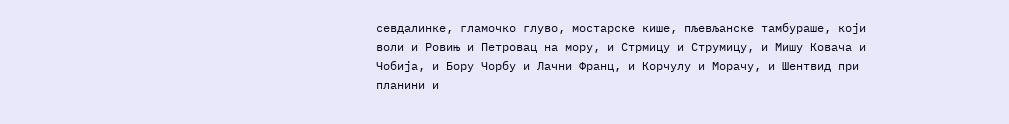севдалинке, гламочко глуво, мостарске кише, пљевљанске тамбураше, који воли и Ровињ и Петровац на мору, и Стрмицу и Струмицу, и Мишу Ковача и Чобија, и Бору Чорбу и Лачни Франц, и Корчулу и Морачу, и Шентвид при планини и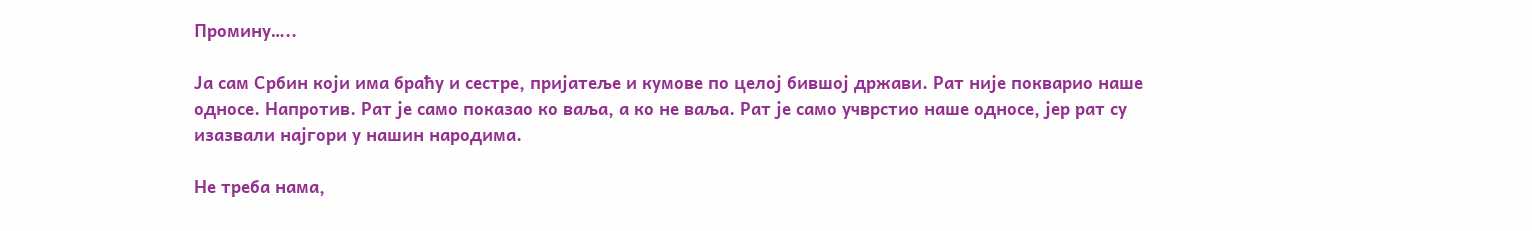Промину…..

Ја сам Србин који има браћу и сестре, пријатеље и кумове по целој бившој држави. Рат није покварио наше односе. Напротив. Рат је само показао ко ваља, а ко не ваља. Рат је само учврстио наше односе, јер рат су изазвали најгори у нашин народима.

Не треба нама,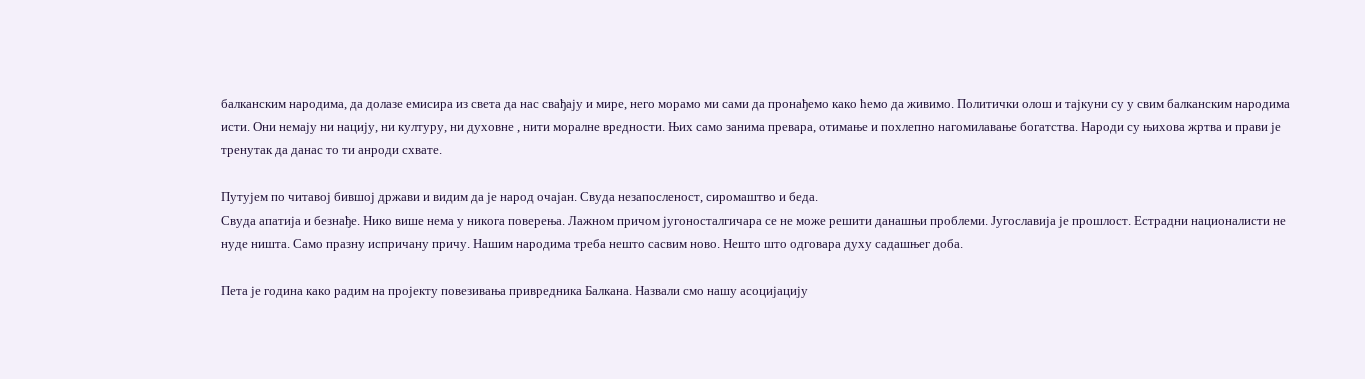балканским народима, да долазе емисира из света да нас свађају и мире, него морамо ми сами да пронађемо како ћемо да живимо. Политички олош и тајкуни су у свим балканским народима исти. Они немају ни нацију, ни културу, ни духовне , нити моралне вредности. Њих само занима превара, отимање и похлепно нагомилавање богатства. Народи су њихова жртва и прави је тренутак да данас то ти анроди схвате.

Путујем по читавој бившој држави и видим да је народ очајан. Свуда незапосленост, сиромаштво и беда.
Свуда апатија и безнађе. Нико више нема у никога поверења. Лажном причом југоносталгичара се не може решити данашњи проблеми. Југославија је прошлост. Естрадни националисти не нуде ништа. Само празну испричану причу. Нашим народима треба нешто сасвим ново. Нешто што одговара духу садашњег доба.

Пета је година како радим на пројекту повезивања привредника Балкана. Назвали смо нашу асоцијацију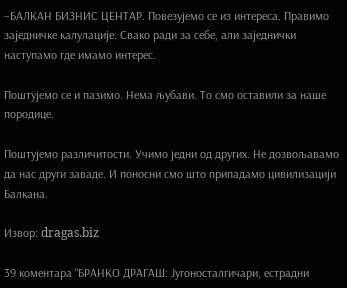–БАЛКАН БИЗНИС ЦЕНТАР. Повезујемо се из интереса. Правимо заједничке калулације. Свако ради за себе, али заједнички наступамо где имамо интерес.

Поштујемо се и пазимо. Нема љубави. То смо оставили за наше породице.

Поштујемо различитости. Учимо једни од других. Не дозвољавамо да нас други заваде. И поносни смо што припадамо цивилизацији Балкана.

Извор: dragas.biz

39 коментара “БРАНКО ДРАГАШ: Југоносталгичари, естрадни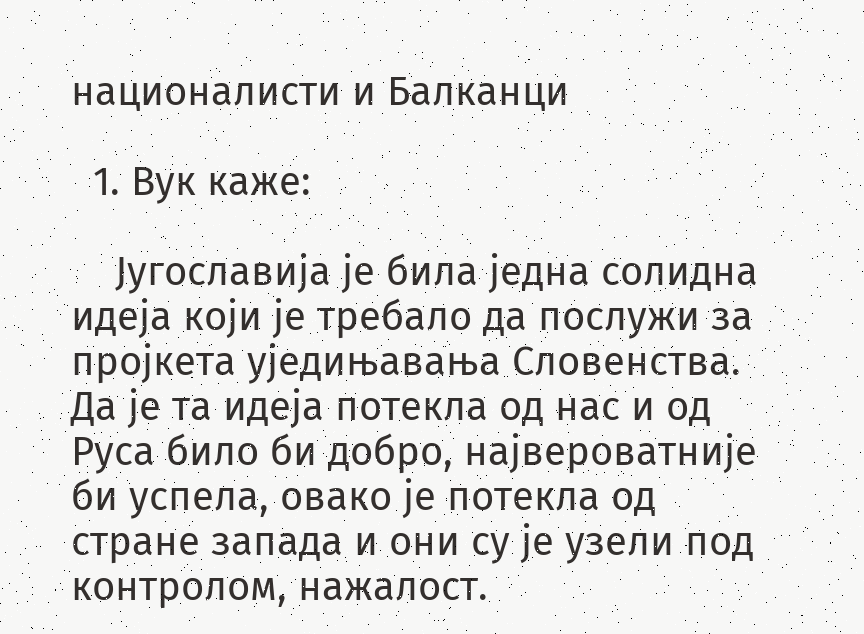националисти и Балканци

  1. Вук каже:

    Југославија је била једна солидна идеја који је требало да послужи за пројкета уједињавања Словенства. Да је та идеја потекла од нас и од Руса било би добро, највероватније би успела, овако је потекла од стране запада и они су је узели под контролом, нажалост.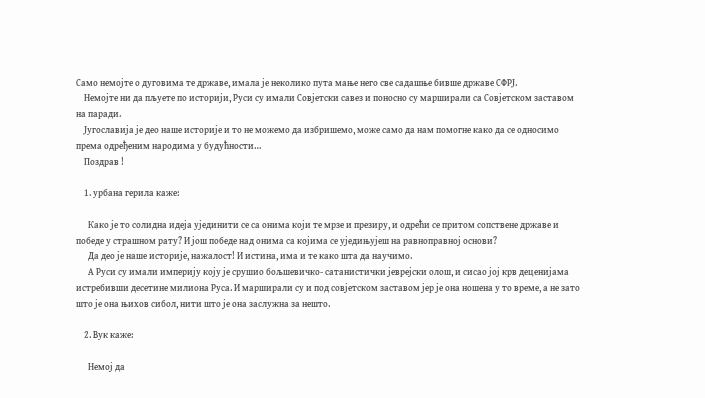Само немојте о дуговима те државе, имала је неколико пута мање него све садашње бивше државе СФРЈ.
    Немојте ни да пљуете по историји, Руси су имали Совјетски савез и поносно су марширали са Совјетском заставом на паради.
    Југославија је део наше историје и то не можемо да избришемо, може само да нам помогне како да се односимо према одређеним народима у будућности…
    Поздрав !

    1. урбана герила каже:

      Како је то солидна идеја ујединити се са онима који те мрзе и презиру, и одрећи се притом сопствене државе и победе у страшном рату? И још победе над онима са којима се уједињујеш на равноправној основи?
      Да део је наше историје, нажалост! И истина, има и те како шта да научимо.
      А Руси су имали империју коју је срушио бољшевичко- сатанистички јеврејски олош, и сисао јој крв деценијама истребивши десетине милиона Руса. И марширали су и под совјетском заставом јер је она ношена у то време, а не зато што је она њихов сибол, нити што је она заслужна за нешто.

    2. Вук каже:

      Немој да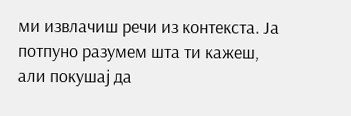ми извлачиш речи из контекста. Ја потпуно разумем шта ти кажеш, али покушај да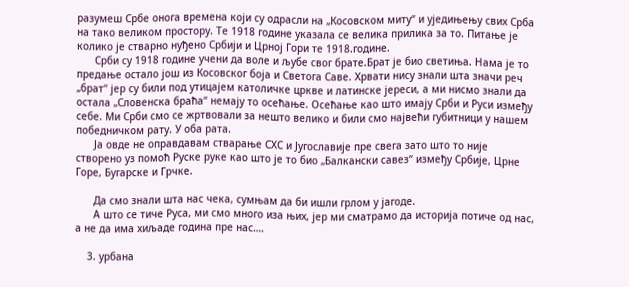разумеш Србе онога времена који су одрасли на „Косовском миту“ и уједињењу свих Срба на тако великом простору. Те 1918 године указала се велика прилика за то. Питање је колико је стварно нуђено Србији и Црној Гори те 1918.године.
      Срби су 1918 године учени да воле и љубе свог брате.Брат је био светиња. Нама је то предање остало још из Косовског боја и Светога Саве. Хрвати нису знали шта значи реч „брат“ јер су били под утицајем католичке цркве и латинске јереси, а ми нисмо знали да остала „Словенска браћа“ немају то осећање. Осећање као што имају Срби и Руси између себе. Ми Срби смо се жртвовали за нешто велико и били смо највећи губитници у нашем победничком рату. У оба рата.
      Ја овде не оправдавам стварање СХС и Југославије пре свега зато што то није створено уз помоћ Руске руке као што је то био „Балкански савез“ између Србије, Црне Горе, Бугарске и Грчке.

      Да смо знали шта нас чека, сумњам да би ишли грлом у јагоде.
      А што се тиче Руса, ми смо много иза њих, јер ми сматрамо да историја потиче од нас, а не да има хиљаде година пре нас….

    3. урбана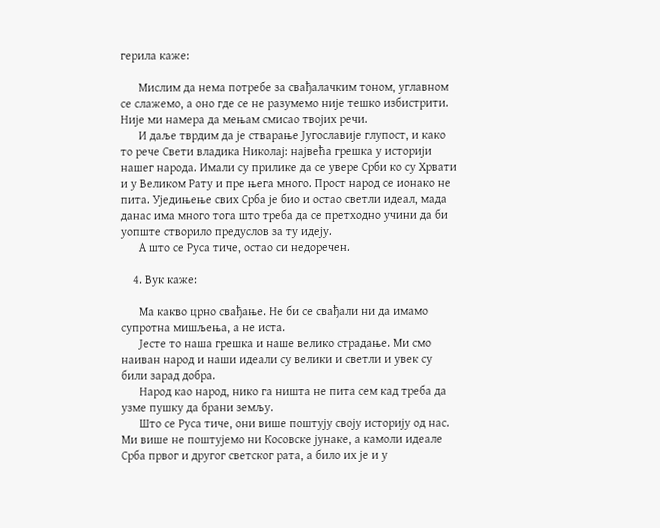герила каже:

      Мислим да нема потребе за свађалачким тоном, углавном се слажемо, а оно где се не разумемо није тешко избистрити. Није ми намера да мењам смисао твојих речи.
      И даље тврдим да је стварање Југославије глупост, и како то рече Свети владика Николај: највећа грешка у историји нашег народа. Имали су прилике да се увере Срби ко су Хрвати и у Великом Рату и пре њега много. Прост народ се ионако не пита. Уједињење свих Срба је био и остао светли идеал, мада данас има много тога што треба да се претходно учини да би уопште створило предуслов за ту идеју.
      А што се Руса тиче, остао си недоречен.

    4. Вук каже:

      Ма какво црно свађање. Не би се свађали ни да имамо супротна мишљења, а не иста.
      Јесте то наша грешка и наше велико страдање. Ми смо наиван народ и наши идеали су велики и светли и увек су били зарад добра.
      Народ као народ, нико га ништа не пита сем кад треба да узме пушку да брани земљу.
      Што се Руса тиче, они више поштују своју историју од нас. Ми више не поштујемо ни Косовске јунаке, а камоли идеале Срба првог и другог светског рата, а било их је и у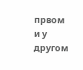првом и у другом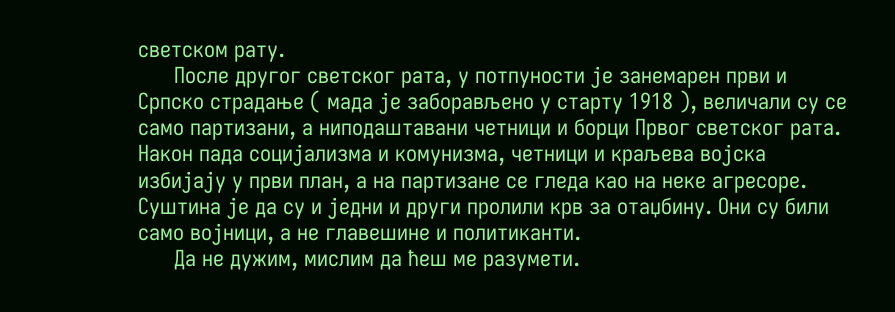светском рату.
      После другог светског рата, у потпуности је занемарен први и Српско страдање ( мада је заборављено у старту 1918 ), величали су се само партизани, а ниподаштавани четници и борци Првог светског рата. Након пада социјализма и комунизма, четници и краљева војска избијају у први план, а на партизане се гледа као на неке агресоре. Суштина је да су и једни и други пролили крв за отаџбину. Они су били само војници, а не главешине и политиканти.
      Да не дужим, мислим да ћеш ме разумети.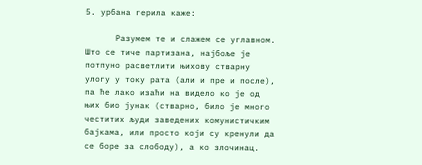5. урбана герила каже:

      Разумем те и слажем се углавном. Што се тиче партизана, најбоље је потпуно расветлити њихову стварну улогу у току рата (али и пре и после), па ће лако изаћи на видело ко је од њих био јунак (стварно, било је много честитих људи заведених комунистичким бајкама, или просто који су кренули да се боре за слободу), а ко злочинац.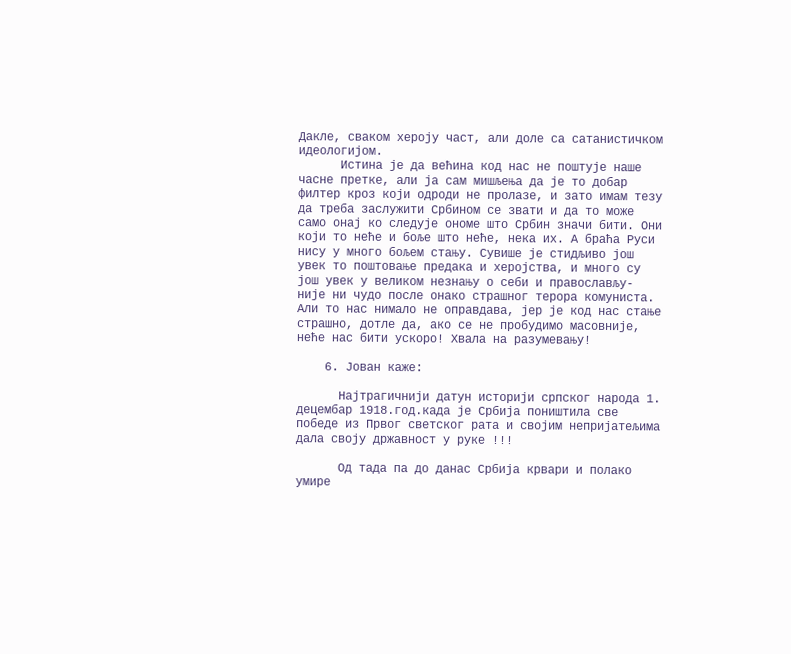Дакле, сваком хероју част, али доле са сатанистичком идеологијом.
      Истина је да већина код нас не поштује наше часне претке, али ја сам мишљења да је то добар филтер кроз који одроди не пролазе, и зато имам тезу да треба заслужити Србином се звати и да то може само онај ко следује ономе што Србин значи бити. Они који то неће и боље што неће, нека их. А браћа Руси нису у много бољем стању. Сувише је стидљиво још увек то поштовање предака и херојства, и много су још увек у великом незнању о себи и православљу- није ни чудо после онако страшног терора комуниста. Али то нас нимало не оправдава, јер је код нас стање страшно, дотле да, ако се не пробудимо масовније, неће нас бити ускоро! Хвала на разумевању!

    6. Јован каже:

      Најтрагичнији датун историји српског народа 1. децембар 1918.год.када је Србија поништила све победе из Првог светског рата и својим непријатељима дала своју државност у руке !!!

      Од тада па до данас Србија крвари и полако умире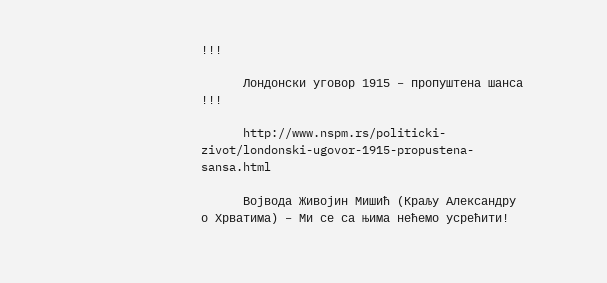!!!

      Лондонски уговор 1915 – пропуштена шанса !!!

      http://www.nspm.rs/politicki-zivot/londonski-ugovor-1915-propustena-sansa.html

      Војвода Живојин Мишић (Краљу Александру о Хрватима) – Ми се са њима нећемо усрећити!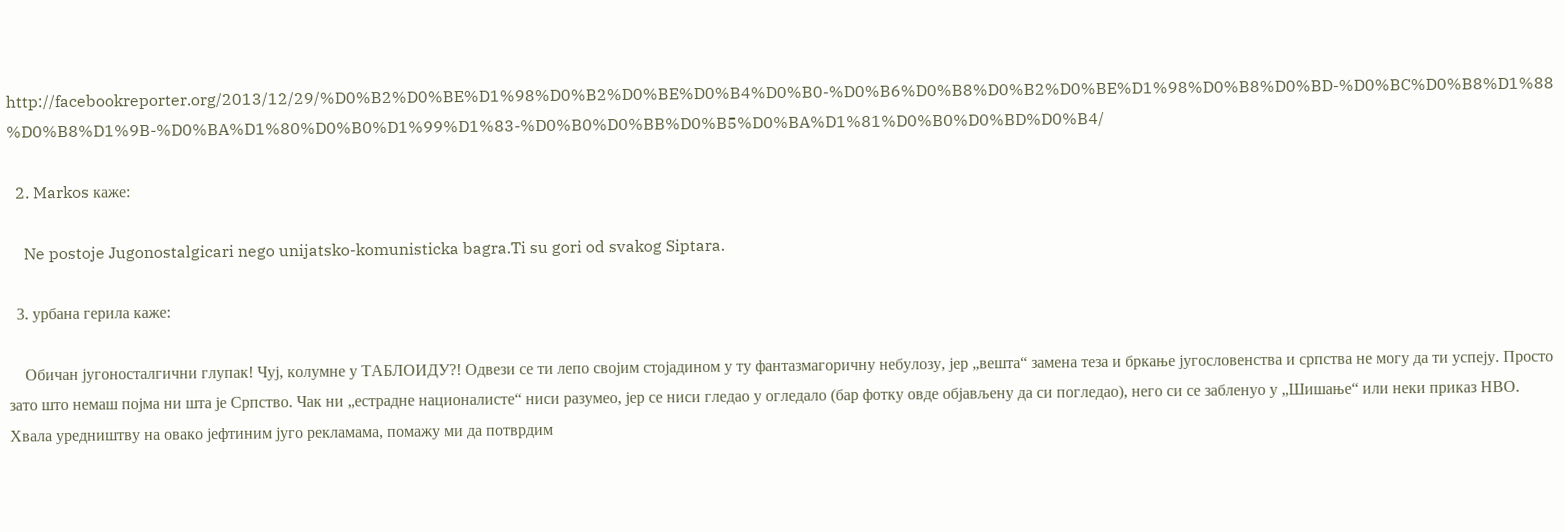http://facebookreporter.org/2013/12/29/%D0%B2%D0%BE%D1%98%D0%B2%D0%BE%D0%B4%D0%B0-%D0%B6%D0%B8%D0%B2%D0%BE%D1%98%D0%B8%D0%BD-%D0%BC%D0%B8%D1%88%D0%B8%D1%9B-%D0%BA%D1%80%D0%B0%D1%99%D1%83-%D0%B0%D0%BB%D0%B5%D0%BA%D1%81%D0%B0%D0%BD%D0%B4/

  2. Markos каже:

    Ne postoje Jugonostalgicari nego unijatsko-komunisticka bagra.Ti su gori od svakog Siptara.

  3. урбана герила каже:

    Обичан југоносталгични глупак! Чуј, колумне у ТАБЛОИДУ?! Одвези се ти лепо својим стојадином у ту фантазмагоричну небулозу, јер „вешта“ замена теза и бркање југословенства и српства не могу да ти успеју. Просто зато што немаш појма ни шта је Српство. Чак ни „естрадне националисте“ ниси разумео, јер се ниси гледао у огледало (бар фотку овде објављену да си погледао), него си се забленуо у „Шишање“ или неки приказ НВО. Хвала уредништву на овако јефтиним југо рекламама, помажу ми да потврдим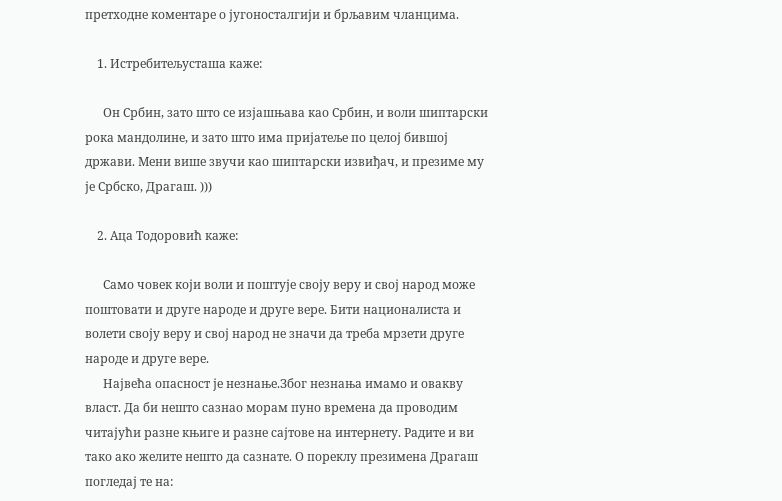претходне коментаре о југоносталгији и брљавим чланцима.

    1. Истребитељусташа каже:

      Он Србин, зато што се изјашњава као Србин, и воли шиптарски рока мандолине, и зато што има пријатеље по целој бившој држави. Мени више звучи као шиптарски извиђач, и презиме му је Србско, Драгаш. )))

    2. Аца Тодоровић каже:

      Само човек који воли и поштује своју веру и свој народ може поштовати и друге народе и друге вере. Бити националиста и волети своју веру и свој народ не значи да треба мрзети друге народе и друге вере.
      Највећа опасност је незнање.Због незнања имамо и овакву власт. Да би нешто сазнао морам пуно времена да проводим читајући разне књиге и разне сајтове на интернету. Радите и ви тако ако желите нешто да сазнате. О пореклу презимена Драгаш погледај те на: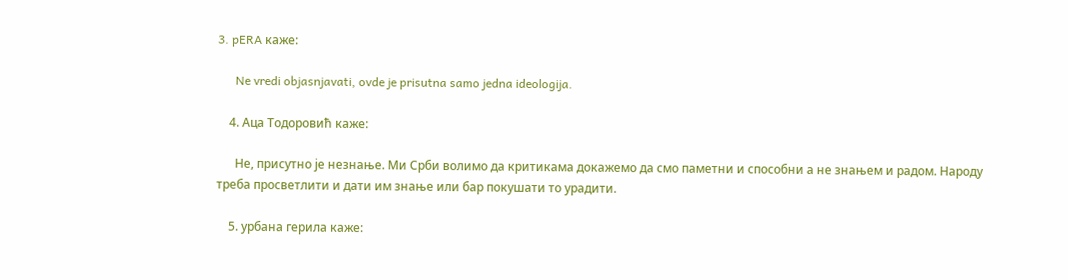3. pERA каже:

      Ne vredi objasnjavati, ovde je prisutna samo jedna ideologija.

    4. Аца Тодоровић каже:

      Не, присутно је незнање. Ми Срби волимо да критикама докажемо да смо паметни и способни а не знањем и радом. Народу треба просветлити и дати им знање или бар покушати то урадити.

    5. урбана герила каже: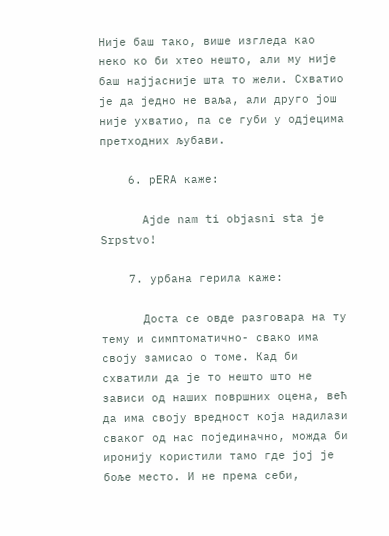Није баш тако, више изгледа као неко ко би хтео нешто, али му није баш најјасније шта то жели. Схватио је да једно не ваља, али друго још није ухватио, па се губи у одјецима претходних љубави.

    6. pERA каже:

      Ajde nam ti objasni sta je Srpstvo!

    7. урбана герила каже:

      Доста се овде разговара на ту тему и симптоматично- свако има своју замисао о томе. Кад би схватили да је то нешто што не зависи од наших површних оцена, већ да има своју вредност која надилази сваког од нас појединачно, можда би иронију користили тамо где јој је боље место. И не према себи,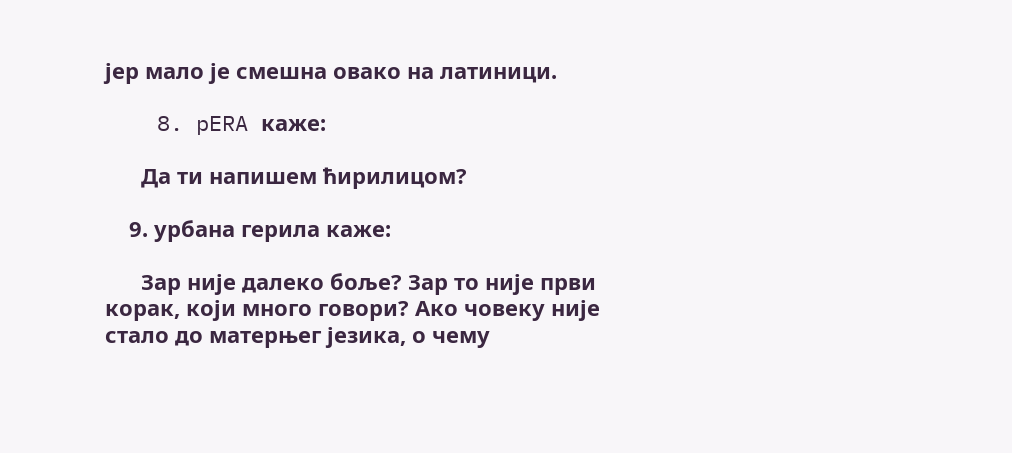јер мало је смешна овако на латиници.

    8. pERA каже:

      Да ти напишем ћирилицом?

    9. урбана герила каже:

      Зар није далеко боље? Зар то није први корак, који много говори? Ако човеку није стало до матерњег језика, о чему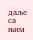даље са њим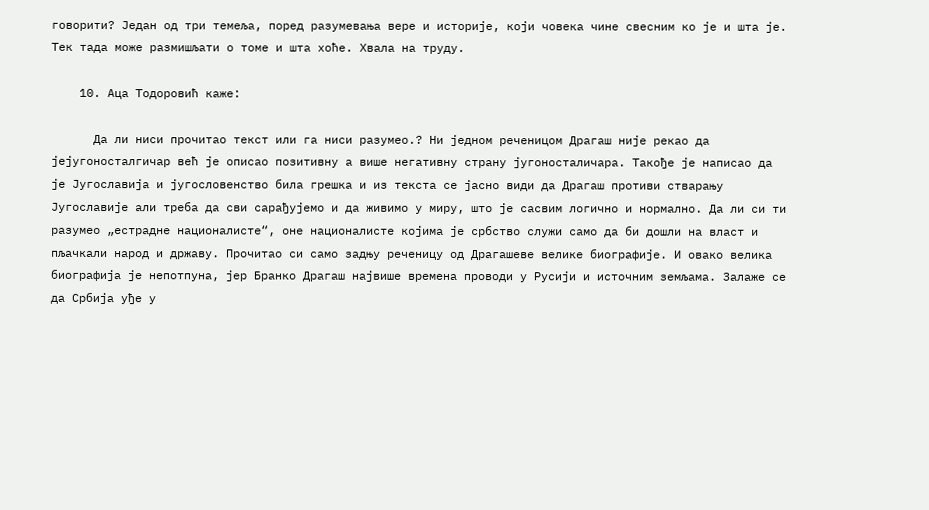говорити? Један од три темеља, поред разумевања вере и историје, који човека чине свесним ко је и шта је. Тек тада може размишљати о томе и шта хоће. Хвала на труду.

    10. Аца Тодоровић каже:

      Да ли ниси прочитао текст или га ниси разумео.? Ни једном реченицом Драгаш није рекао да јејугоносталгичар већ је описао позитивну а више негативну страну југоносталичара. Такође је написао да је Југославија и југословенство била грешка и из текста се јасно види да Драгаш противи стварању Југославије али треба да сви сарађујемо и да живимо у миру, што је сасвим логично и нормално. Да ли си ти разумео „естрадне националисте“, оне националисте којима је србство служи само да би дошли на власт и пљачкали народ и државу. Прочитао си само задњу реченицу од Драгашеве велике биографије. И овако велика биографија је непотпуна, јер Бранко Драгаш највише времена проводи у Русији и источним земљама. Залаже се да Србија уђе у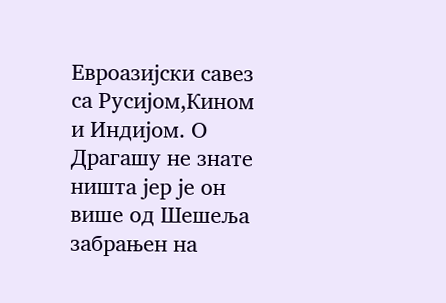Евроазијски савез са Русијом,Кином и Индијом. О Драгашу не знате ништа јер је он више од Шешеља забрањен на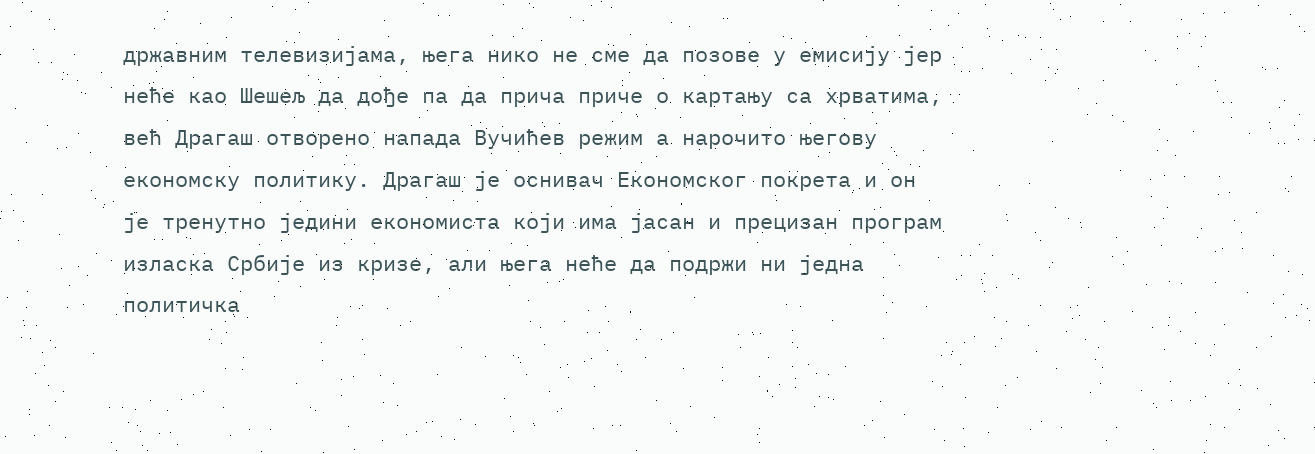државним телевизијама, њега нико не сме да позове у емисију јер неће као Шешељ да дође па да прича приче о картању са хрватима, већ Драгаш отворено напада Вучићев режим а нарочито његову економску политику. Драгаш је оснивач Економског покрета и он је тренутно једини економиста који има јасан и прецизан програм изласка Србије из кризе, али њега неће да подржи ни једна политичка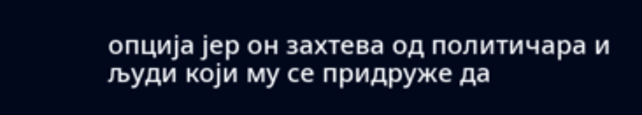опција јер он захтева од политичара и људи који му се придруже да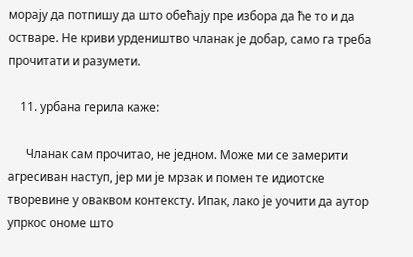морају да потпишу да што обећају пре избора да ће то и да остваре. Не криви урдеништво чланак је добар, само га треба прочитати и разумети.

    11. урбана герила каже:

      Чланак сам прочитао, не једном. Може ми се замерити агресиван наступ, јер ми је мрзак и помен те идиотске творевине у оваквом контексту. Ипак, лако је уочити да аутор упркос ономе што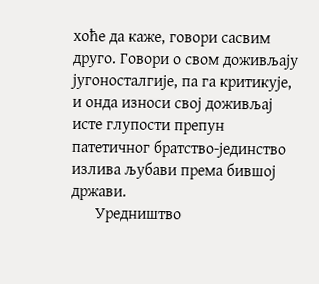хоће да каже, говори сасвим друго. Говори о свом доживљају југоносталгије, па га критикује, и онда износи свој доживљај исте глупости препун патетичног братство-јединство излива љубави према бившој држави.
      Уредништво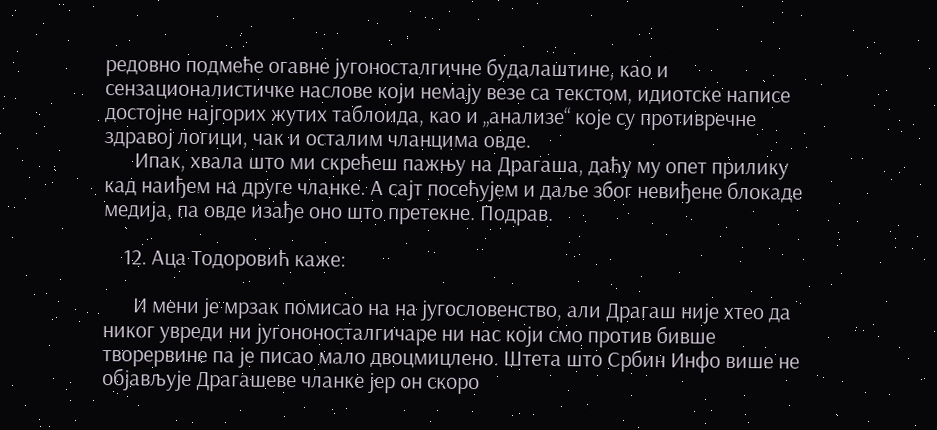редовно подмеће огавне југоносталгичне будалаштине, као и сензационалистичке наслове који немају везе са текстом, идиотске написе достојне најгорих жутих таблоида, као и „анализе“ које су противречне здравој логици, чак и осталим чланцима овде.
      Ипак, хвала што ми скрећеш пажњу на Драгаша, даћу му опет прилику кад наиђем на друге чланке. А сајт посећујем и даље због невиђене блокаде медија, па овде изађе оно што претекне. Подрав.

    12. Аца Тодоровић каже:

      И мени је мрзак помисао на на југословенство, али Драгаш није хтео да никог увреди ни југононосталгичаре ни нас који смо против бивше творервине па је писао мало двоцмицлено. Штета што Србин Инфо више не објављује Драгашеве чланке јер он скоро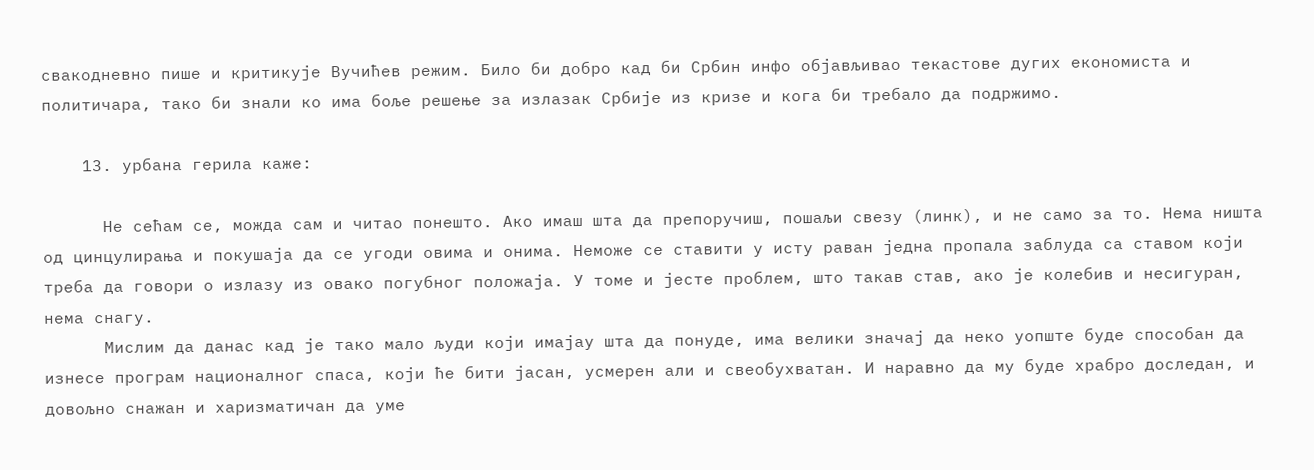свакодневно пише и критикује Вучићев режим. Било би добро кад би Србин инфо објављивао текастове дугих економиста и политичара, тако би знали ко има боље решење за излазак Србије из кризе и кога би требало да подржимо.

    13. урбана герила каже:

      Не сећам се, можда сам и читао понешто. Ако имаш шта да препоручиш, пошаљи свезу (линк), и не само за то. Нема ништа од цинцулирања и покушаја да се угоди овима и онима. Неможе се ставити у исту раван једна пропала заблуда са ставом који треба да говори о излазу из овако погубног положаја. У томе и јесте проблем, што такав став, ако је колебив и несигуран, нема снагу.
      Мислим да данас кад је тако мало људи који имајау шта да понуде, има велики значај да неко уопште буде способан да изнесе програм националног спаса, који ће бити јасан, усмерен али и свеобухватан. И наравно да му буде храбро доследан, и довољно снажан и харизматичан да уме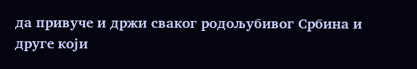да привуче и држи сваког родољубивог Србина и друге који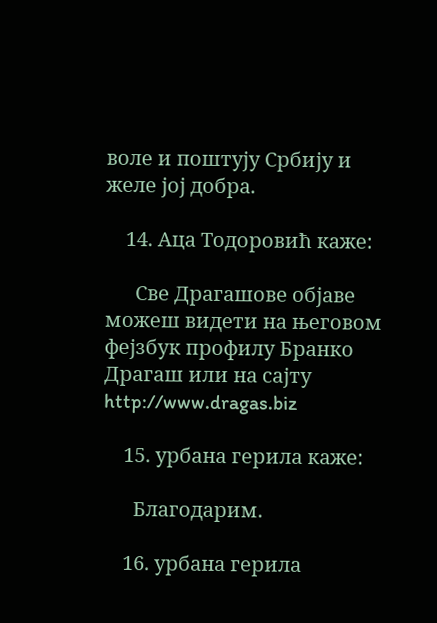воле и поштују Србију и желе јој добра.

    14. Аца Тодоровић каже:

      Све Драгашове објаве можеш видети на његовом фејзбук профилу Бранко Драгаш или на сајту http://www.dragas.biz

    15. урбана герила каже:

      Благодарим.

    16. урбана герила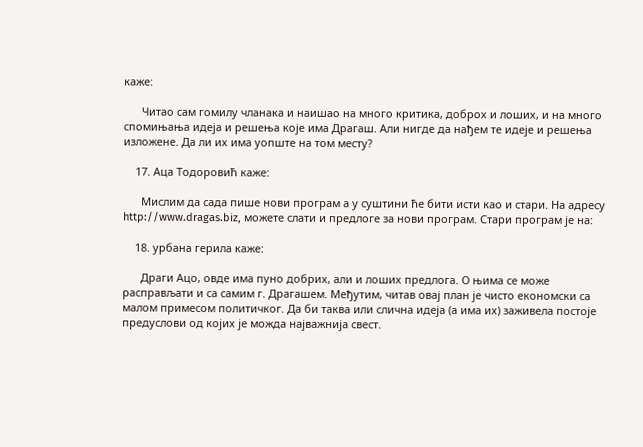каже:

      Читао сам гомилу чланака и наишао на много критика, доброх и лоших, и на много спомињања идеја и решења које има Драгаш. Али нигде да нађем те идеје и решења изложене. Да ли их има уопште на том месту?

    17. Аца Тодоровић каже:

      Мислим да сада пише нови програм а у суштини ће бити исти као и стари. На адресу http://www.dragas.biz, можете слати и предлоге за нови програм. Стари програм је на:

    18. урбана герила каже:

      Драги Ацо, овде има пуно добрих, али и лоших предлога. О њима се може расправљати и са самим г. Драгашем. Међутим, читав овај план је чисто економски са малом примесом политичког. Да би таква или слична идеја (а има их) заживела постоје предуслови од којих је можда најважнија свест.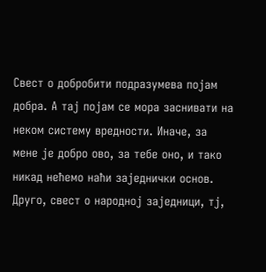Свест о добробити подразумева појам добра. А тај појам се мора заснивати на неком систему вредности. Иначе, за мене је добро ово, за тебе оно, и тако никад нећемо наћи заједнички основ. Друго, свест о народној заједници, тј,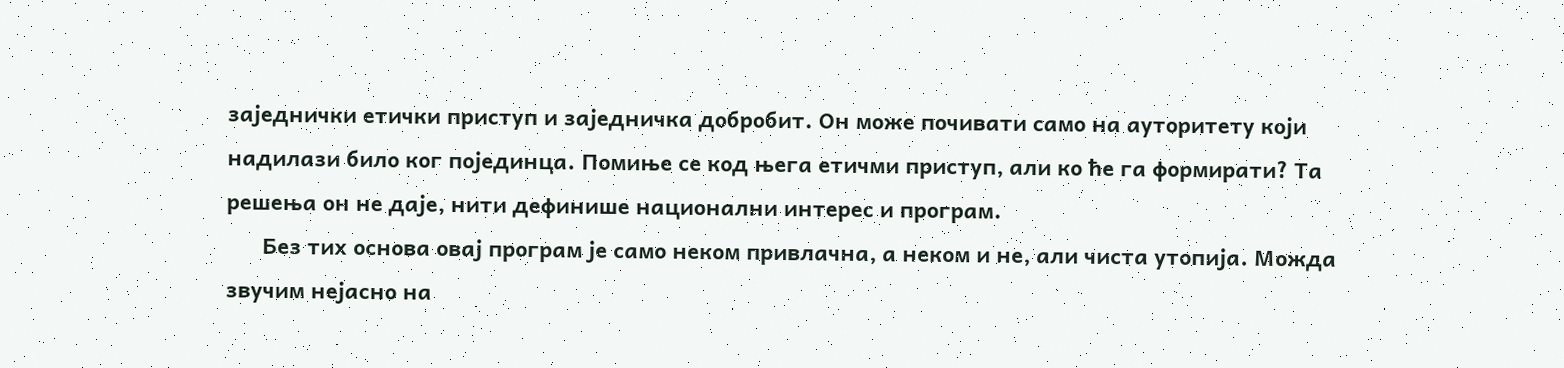заједнички етички приступ и заједничка добробит. Он може почивати само на ауторитету који надилази било ког појединца. Помиње се код њега етичми приступ, али ко ће га формирати? Та решења он не даје, нити дефинише национални интерес и програм.
      Без тих основа овај програм је само неком привлачна, а неком и не, али чиста утопија. Можда звучим нејасно на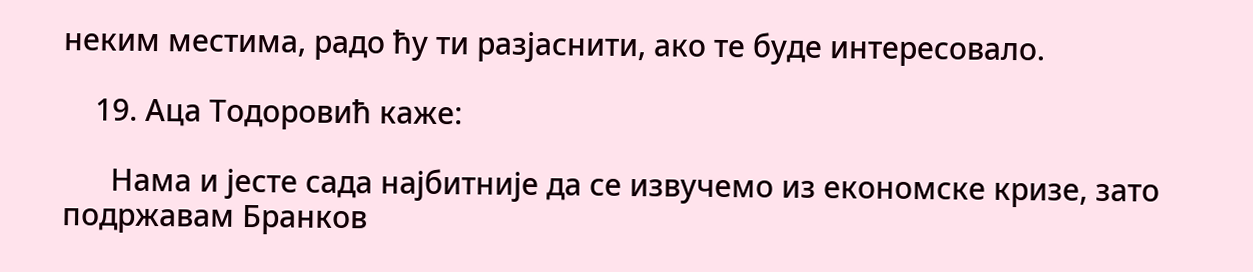неким местима, радо ћу ти разјаснити, ако те буде интересовало.

    19. Аца Тодоровић каже:

      Нама и јесте сада најбитније да се извучемо из економске кризе, зато подржавам Бранков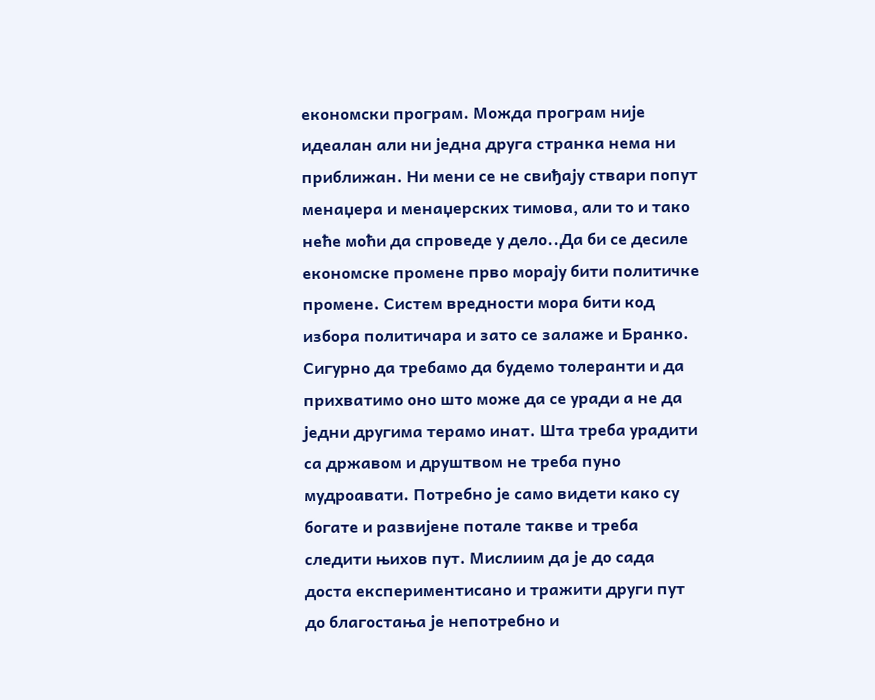економски програм. Можда програм није идеалан али ни једна друга странка нема ни приближан. Ни мени се не свиђају ствари попут менаџера и менаџерских тимова, али то и тако неће моћи да спроведе у дело..Да би се десиле економске промене прво морају бити политичке промене. Систем вредности мора бити код избора политичара и зато се залаже и Бранко. Сигурно да требамо да будемо толеранти и да прихватимо оно што може да се уради а не да једни другима терамо инат. Шта треба урадити са државом и друштвом не треба пуно мудроавати. Потребно је само видети како су богате и развијене потале такве и треба следити њихов пут. Мислиим да је до сада доста експериментисано и тражити други пут до благостања је непотребно и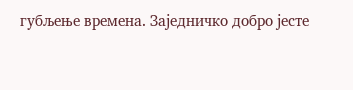губљење времена. Заједничко добро јесте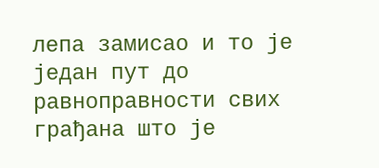лепа замисао и то је један пут до равноправности свих грађана што је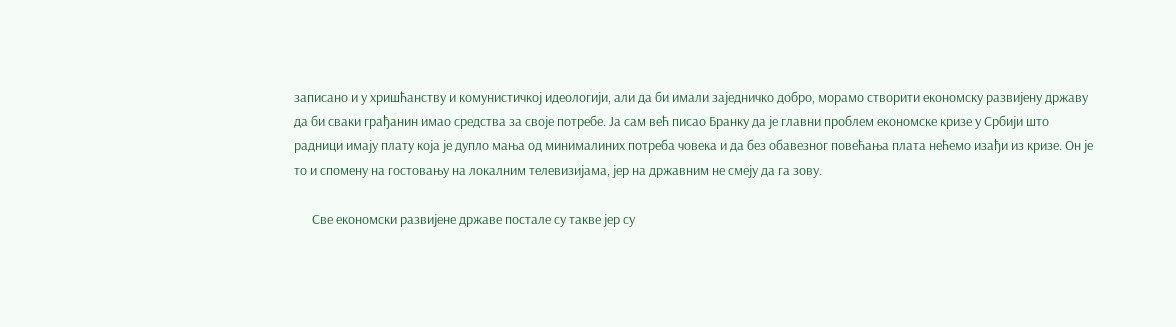записано и у хришћанству и комунистичкој идеологији, али да би имали заједничко добро, морамо створити економску развијену државу да би сваки грађанин имао средства за своје потребе. Ја сам већ писао Бранку да је главни проблем економске кризе у Србији што радници имају плату која је дупло мања од минималиних потреба човека и да без обавезног повећања плата нећемо изађи из кризе. Он је то и спомену на гостовању на локалним телевизијама, јер на државним не смеју да га зову.

      Све економски развијене државе постале су такве јер су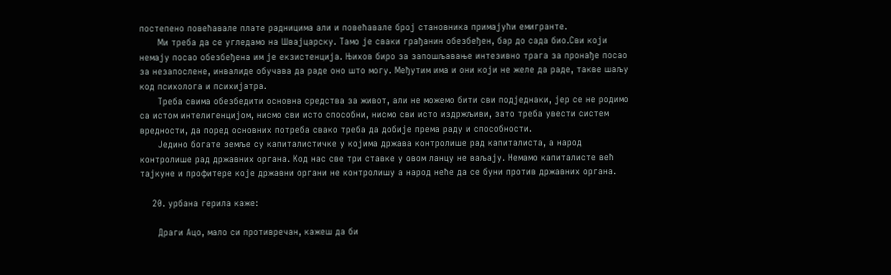постепено повећавале плате радницима али и повећавале број становника примајући емигранте.
      Ми треба да се угледамо на Швајцарску. Тамо је сваки грађанин обезбеђен, бар до сада био.Сви који немају посао обезбеђена им је екзистенција. Њихов биро за запошљавање интезивно трага за пронађе посао за незапослене, инвалиде обучава да раде оно што могу. Међутим има и они који не желе да раде, такве шаљу код психолога и психијатра.
      Треба свима обезбедити основна средства за живот, али не можемо бити сви подједнаки, јер се не родимо са истом интелигенцијом, нисмо сви исто способни, нисмо сви исто издржљиви, зато треба увести систем вредности, да поред основних потреба свако треба да добије према раду и способности.
      Једино богате земље су капиталистичке у којима држава контролише рад капиталиста, а народ контролише рад државних органа. Код нас све три ставке у овом ланцу не ваљају. Немамо капиталисте већ тајкуне и профитере које државни органи не контролишу а народ неће да се буни против државних органа.

    20. урбана герила каже:

      Драги Ацо, мало си противречан, кажеш да би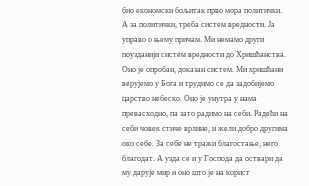био економски бољитак прво мора политички. А за политички, треба систем вредности. Ја управо о њему причам. Ми немамо други поузданији систем вредности до Хришћанства. Оно је опробан, доказан систем. Ми хришћани верујемо у Бога и трудимо се да задобијемо царство небеско. Оно је унутра у нама превасходно, па зато радимо на себи. Радећи на себи човек стиче врлине, и жели добро другима око себе. За себе не тражи благостање, него благодат. А узда се и у Господа да оствари да му дарује мир и оно што је на корист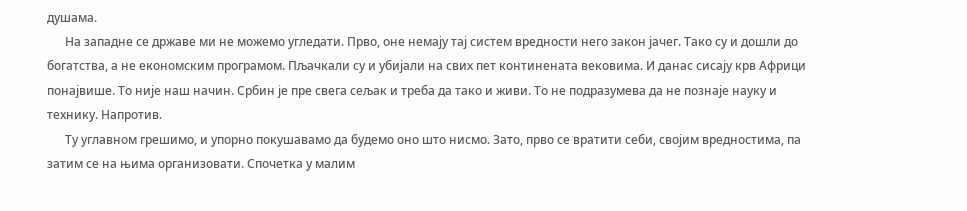душама.
      На западне се државе ми не можемо угледати. Прво, оне немају тај систем вредности него закон јачег. Тако су и дошли до богатства, а не економским програмом. Пљачкали су и убијали на свих пет континената вековима. И данас сисају крв Африци понајвише. То није наш начин. Србин је пре свега сељак и треба да тако и живи. То не подразумева да не познаје науку и технику. Напротив.
      Ту углавном грешимо, и упорно покушавамо да будемо оно што нисмо. Зато, прво се вратити себи, својим вредностима, па затим се на њима организовати. Спочетка у малим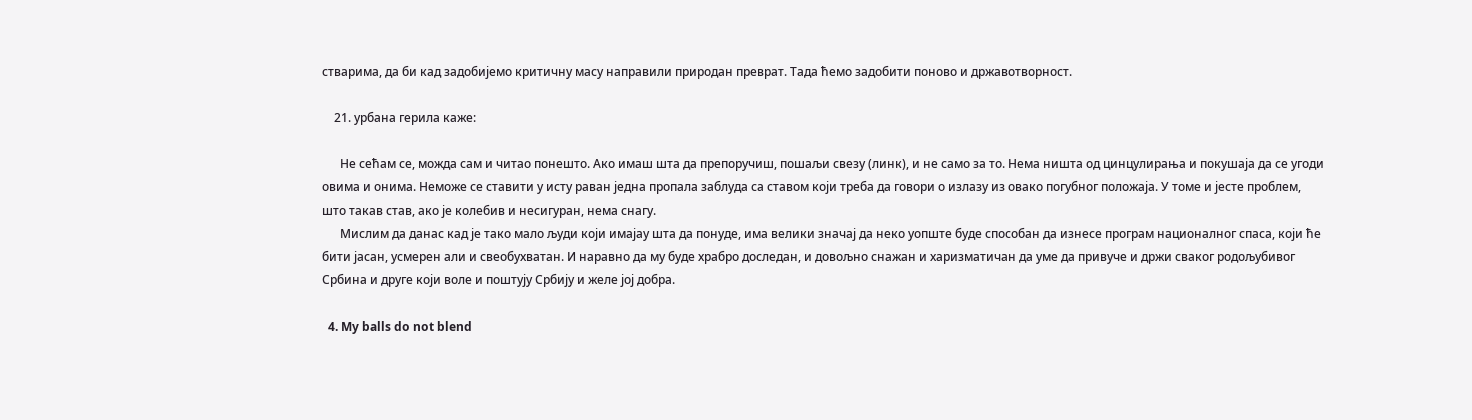стварима, да би кад задобијемо критичну масу направили природан преврат. Тада ћемо задобити поново и државотворност.

    21. урбана герила каже:

      Не сећам се, можда сам и читао понешто. Ако имаш шта да препоручиш, пошаљи свезу (линк), и не само за то. Нема ништа од цинцулирања и покушаја да се угоди овима и онима. Неможе се ставити у исту раван једна пропала заблуда са ставом који треба да говори о излазу из овако погубног положаја. У томе и јесте проблем, што такав став, ако је колебив и несигуран, нема снагу.
      Мислим да данас кад је тако мало људи који имајау шта да понуде, има велики значај да неко уопште буде способан да изнесе програм националног спаса, који ће бити јасан, усмерен али и свеобухватан. И наравно да му буде храбро доследан, и довољно снажан и харизматичан да уме да привуче и држи сваког родољубивог Србина и друге који воле и поштују Србију и желе јој добра.

  4. My balls do not blend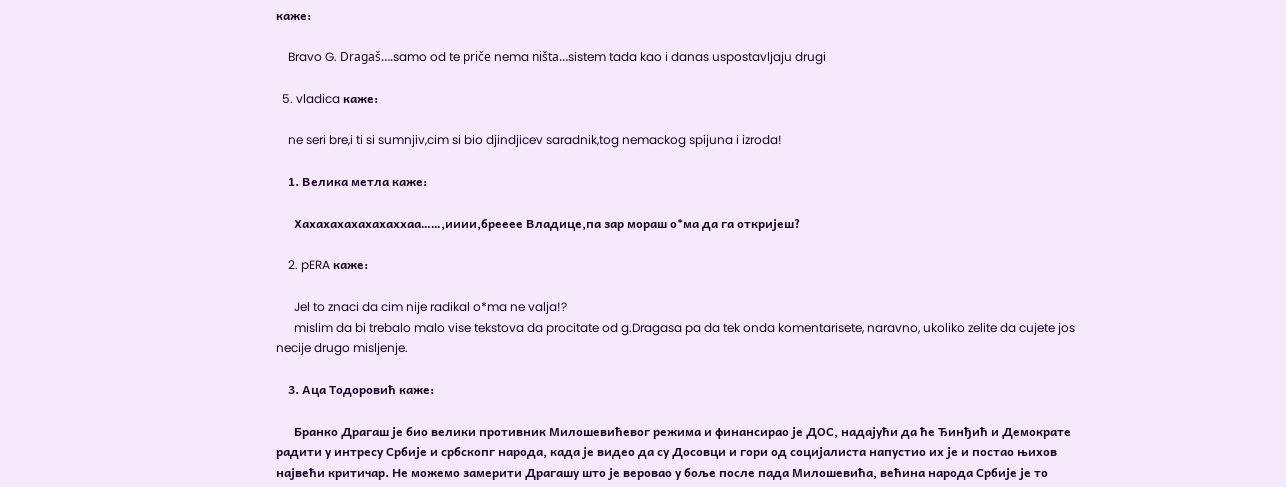каже:

    Bravo G. Dragaš….samo od te priče nema ništa…sistem tada kao i danas uspostavljaju drugi

  5. vladica каже:

    ne seri bre,i ti si sumnjiv,cim si bio djindjicev saradnik,tog nemackog spijuna i izroda!

    1. Велика метла каже:

      Хахахахахахахаххаа……,ииии,брееее Владице,па зар мораш о*ма да га откријеш?

    2. pERA каже:

      Jel to znaci da cim nije radikal o*ma ne valja!?
      mislim da bi trebalo malo vise tekstova da procitate od g.Dragasa pa da tek onda komentarisete, naravno, ukoliko zelite da cujete jos necije drugo misljenje.

    3. Аца Тодоровић каже:

      Бранко Драгаш је био велики противник Милошевићевог режима и финансирао је ДОС, надајући да ће Ђинђић и Демократе радити у интресу Србије и србскопг народа, када је видео да су Досовци и гори од социјалиста напустио их је и постао њихов највећи критичар. Не можемо замерити Драгашу што је веровао у боље после пада Милошевића, већина народа Србије је то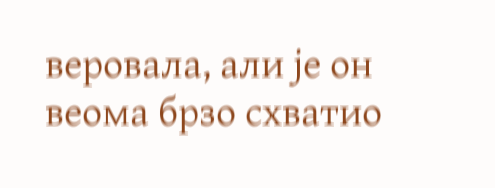веровала, али је он веома брзо схватио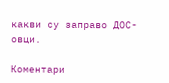какви су заправо ДОС-овци.

Коментари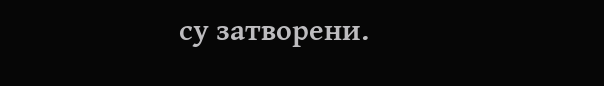су затворени.